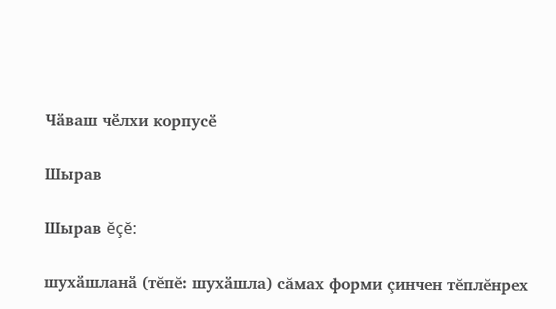Чӑваш чӗлхи корпусӗ

Шырав

Шырав ĕçĕ:

шухӑшланӑ (тĕпĕ: шухӑшла) сăмах форми çинчен тĕплĕнрех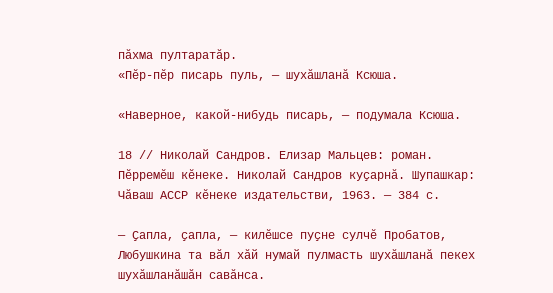пăхма пултаратăр.
«Пӗр-пӗр писарь пуль, — шухӑшланӑ Ксюша.

«Наверное, какой-нибудь писарь, — подумала Ксюша.

18 // Николай Сандров. Елизар Мальцев: роман. Пӗрремӗш кӗнеке. Николай Сандров куҫарнӑ. Шупашкар: Чӑваш АССР кӗнеке издательстви, 1963. — 384 с.

— Ҫапла, ҫапла, — килӗшсе пуҫне сулчӗ Пробатов, Любушкина та вӑл хӑй нумай пулмасть шухӑшланӑ пекех шухӑшланӑшӑн савӑнса.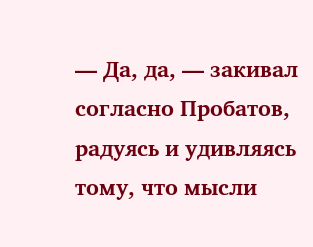— Да, да, — закивал согласно Пробатов, радуясь и удивляясь тому, что мысли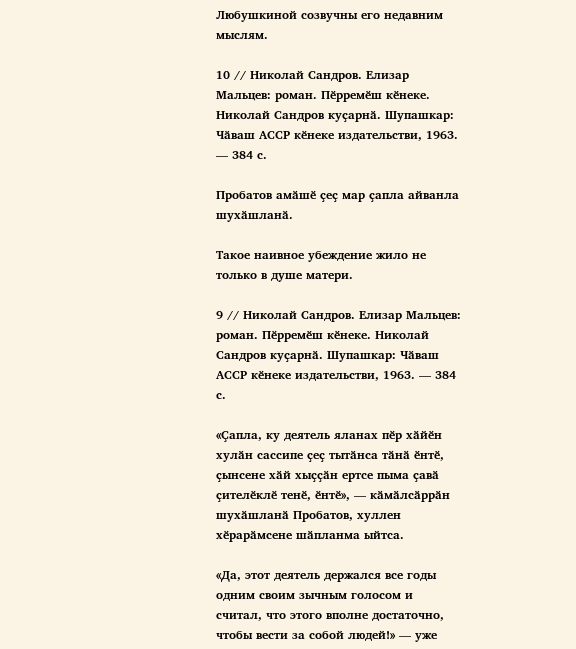Любушкиной созвучны его недавним мыслям.

10 // Николай Сандров. Елизар Мальцев: роман. Пӗрремӗш кӗнеке. Николай Сандров куҫарнӑ. Шупашкар: Чӑваш АССР кӗнеке издательстви, 1963. — 384 с.

Пробатов амӑшӗ ҫеҫ мар ҫапла айванла шухӑшланӑ.

Такое наивное убеждение жило не только в душе матери.

9 // Николай Сандров. Елизар Мальцев: роман. Пӗрремӗш кӗнеке. Николай Сандров куҫарнӑ. Шупашкар: Чӑваш АССР кӗнеке издательстви, 1963. — 384 с.

«Ҫапла, ку деятель яланах пӗр хӑйӗн хулӑн сассипе ҫеҫ тытӑнса тӑнӑ ӗнтӗ, ҫынсене хӑй хыҫҫӑн ертсе пыма ҫавӑ ҫителӗклӗ тенӗ, ӗнтӗ», — кӑмӑлсӑррӑн шухӑшланӑ Пробатов, хуллен хӗрарӑмсене шӑпланма ыйтса.

«Да, этот деятель держался все годы одним своим зычным голосом и считал, что этого вполне достаточно, чтобы вести за собой людей!» — уже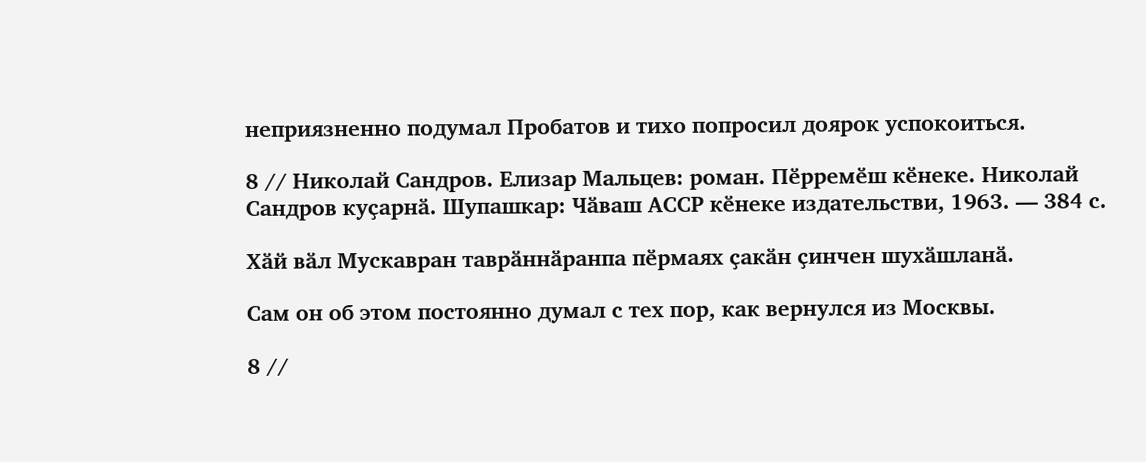неприязненно подумал Пробатов и тихо попросил доярок успокоиться.

8 // Николай Сандров. Елизар Мальцев: роман. Пӗрремӗш кӗнеке. Николай Сандров куҫарнӑ. Шупашкар: Чӑваш АССР кӗнеке издательстви, 1963. — 384 с.

Хӑй вӑл Мускавран таврӑннӑранпа пӗрмаях ҫакӑн ҫинчен шухӑшланӑ.

Сам он об этом постоянно думал с тех пор, как вернулся из Москвы.

8 //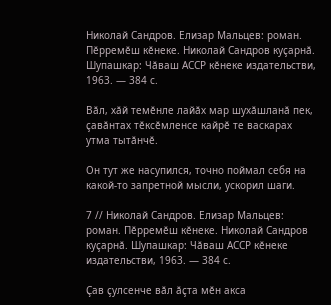Николай Сандров. Елизар Мальцев: роман. Пӗрремӗш кӗнеке. Николай Сандров куҫарнӑ. Шупашкар: Чӑваш АССР кӗнеке издательстви, 1963. — 384 с.

Вӑл, хӑй темӗнле лайӑх мар шухӑшланӑ пек, ҫавӑнтах тӗксӗмленсе кайрӗ те васкарах утма тытӑнчӗ.

Он тут же насупился, точно поймал себя на какой-то запретной мысли, ускорил шаги.

7 // Николай Сандров. Елизар Мальцев: роман. Пӗрремӗш кӗнеке. Николай Сандров куҫарнӑ. Шупашкар: Чӑваш АССР кӗнеке издательстви, 1963. — 384 с.

Ҫав ҫулсенче вӑл ӑҫта мӗн акса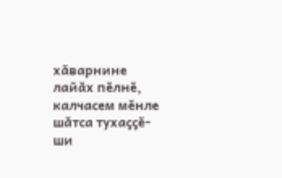хӑварнине лайӑх пӗлнӗ, калчасем мӗнле шӑтса тухаҫҫӗ-ши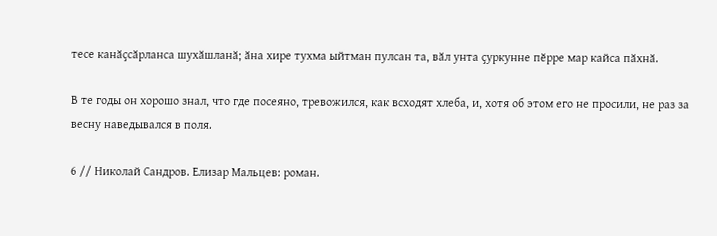тесе канӑҫсӑрланса шухӑшланӑ; ӑна хире тухма ыйтман пулсан та, вӑл унта ҫуркунне пӗрре мар кайса пӑхнӑ.

В те годы он хорошо знал, что где посеяно, тревожился, как всходят хлеба, и, хотя об этом его не просили, не раз за весну наведывался в поля.

6 // Николай Сандров. Елизар Мальцев: роман.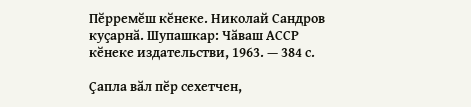Пӗрремӗш кӗнеке. Николай Сандров куҫарнӑ. Шупашкар: Чӑваш АССР кӗнеке издательстви, 1963. — 384 с.

Ҫапла вӑл пӗр сехетчен,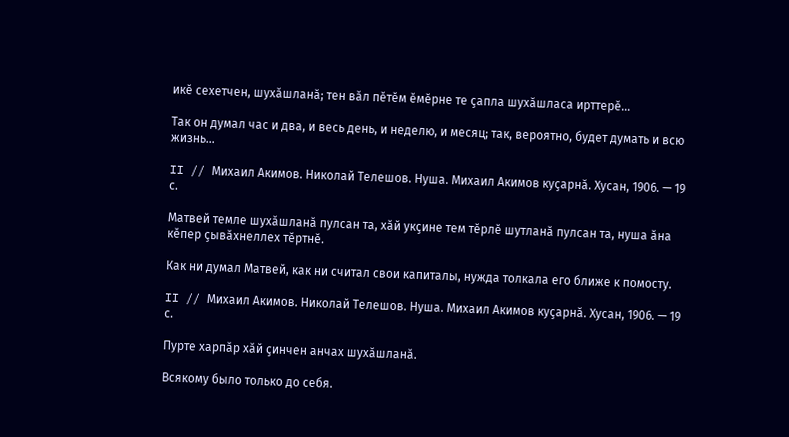икӗ сехетчен, шухӑшланӑ; тен вӑл пӗтӗм ӗмӗрне те ҫапла шухӑшласа ирттерӗ…

Так он думал час и два, и весь день, и неделю, и месяц; так, вероятно, будет думать и всю жизнь…

II // Михаил Акимов. Николай Телешов. Нуша. Михаил Акимов куҫарнӑ. Хусан, 1906. — 19 с.

Матвей темле шухӑшланӑ пулсан та, хӑй укҫине тем тӗрлӗ шутланӑ пулсан та, нуша ӑна кӗпер ҫывӑхнеллех тӗртнӗ.

Как ни думал Матвей, как ни считал свои капиталы, нужда толкала его ближе к помосту.

II // Михаил Акимов. Николай Телешов. Нуша. Михаил Акимов куҫарнӑ. Хусан, 1906. — 19 с.

Пурте харпӑр хӑй ҫинчен анчах шухӑшланӑ.

Всякому было только до себя.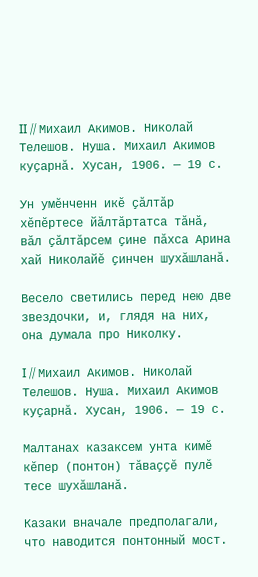II // Михаил Акимов. Николай Телешов. Нуша. Михаил Акимов куҫарнӑ. Хусан, 1906. — 19 с.

Ун умӗнченн икӗ ҫӑлтӑр хӗпӗртесе йӑлтӑртатса тӑнӑ, вӑл ҫӑлтӑрсем ҫине пӑхса Арина хай Николайӗ ҫинчен шухӑшланӑ.

Весело светились перед нею две звездочки, и, глядя на них, она думала про Николку.

I // Михаил Акимов. Николай Телешов. Нуша. Михаил Акимов куҫарнӑ. Хусан, 1906. — 19 с.

Малтанах казаксем унта кимӗ кӗпер (понтон) тӑваҫҫӗ пулӗ тесе шухӑшланӑ.

Казаки вначале предполагали, что наводится понтонный мост.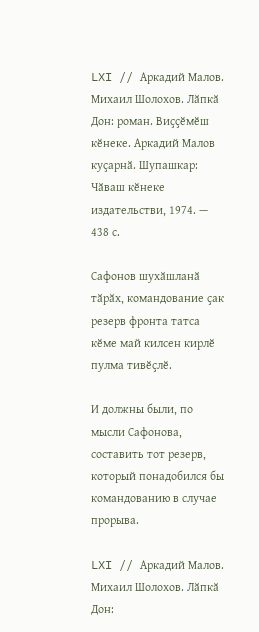LXI // Аркадий Малов. Михаил Шолохов. Лӑпкӑ Дон: роман. Виҫҫӗмӗш кӗнеке. Аркадий Малов куҫарнӑ. Шупашкар: Чӑваш кӗнеке издательстви, 1974. — 438 с.

Сафонов шухӑшланӑ тӑрӑх, командование ҫак резерв фронта татса кӗме май килсен кирлӗ пулма тивӗҫлӗ.

И должны были, по мысли Сафонова, составить тот резерв, который понадобился бы командованию в случае прорыва.

LXI // Аркадий Малов. Михаил Шолохов. Лӑпкӑ Дон: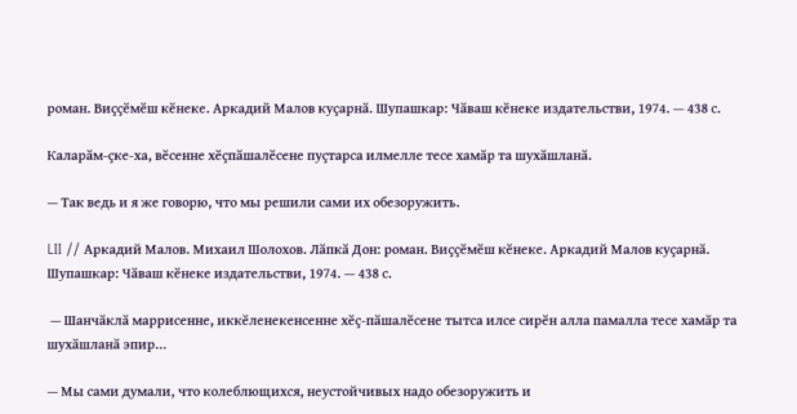роман. Виҫҫӗмӗш кӗнеке. Аркадий Малов куҫарнӑ. Шупашкар: Чӑваш кӗнеке издательстви, 1974. — 438 с.

Каларӑм-ҫке-ха, вӗсенне хӗҫпӑшалӗсене пуҫтарса илмелле тесе хамӑр та шухӑшланӑ.

— Так ведь и я же говорю, что мы решили сами их обезоружить.

LII // Аркадий Малов. Михаил Шолохов. Лӑпкӑ Дон: роман. Виҫҫӗмӗш кӗнеке. Аркадий Малов куҫарнӑ. Шупашкар: Чӑваш кӗнеке издательстви, 1974. — 438 с.

 — Шанчӑклӑ маррисенне, иккӗленекенсенне хӗҫ-пӑшалӗсене тытса илсе сирӗн алла памалла тесе хамӑр та шухӑшланӑ эпир…

— Мы сами думали, что колеблющихся, неустойчивых надо обезоружить и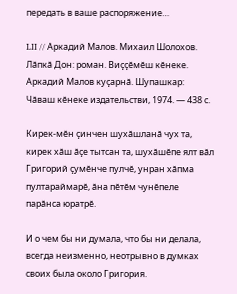передать в ваше распоряжение…

LII // Аркадий Малов. Михаил Шолохов. Лӑпкӑ Дон: роман. Виҫҫӗмӗш кӗнеке. Аркадий Малов куҫарнӑ. Шупашкар: Чӑваш кӗнеке издательстви, 1974. — 438 с.

Кирек-мӗн ҫинчен шухӑшланӑ чух та, кирек хӑш ӑҫе тытсан та, шухӑшӗпе ялт вӑл Григорий ҫумӗнче пулчӗ, унран хӑпма пултараймарӗ, ӑна пӗтӗм чунӗпеле парӑнса юратрӗ.

И о чем бы ни думала, что бы ни делала, всегда неизменно, неотрывно в думках своих была около Григория.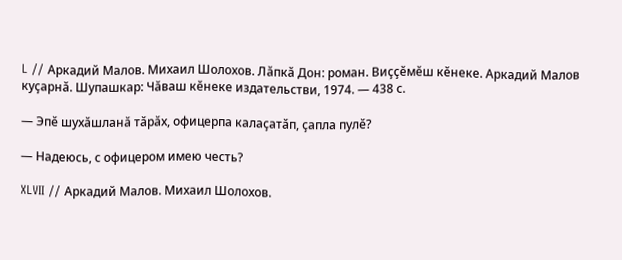L // Аркадий Малов. Михаил Шолохов. Лӑпкӑ Дон: роман. Виҫҫӗмӗш кӗнеке. Аркадий Малов куҫарнӑ. Шупашкар: Чӑваш кӗнеке издательстви, 1974. — 438 с.

— Эпӗ шухӑшланӑ тӑрӑх, офицерпа калаҫатӑп, ҫапла пулӗ?

— Надеюсь, с офицером имею честь?

XLVII // Аркадий Малов. Михаил Шолохов.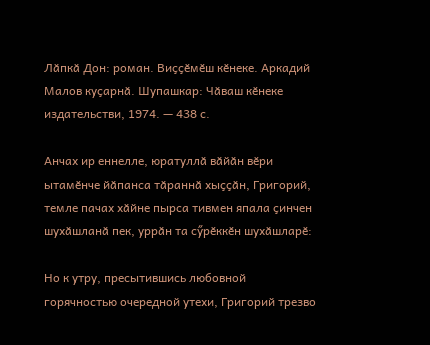Лӑпкӑ Дон: роман. Виҫҫӗмӗш кӗнеке. Аркадий Малов куҫарнӑ. Шупашкар: Чӑваш кӗнеке издательстви, 1974. — 438 с.

Анчах ир еннелле, юратуллӑ вӑйӑн вӗри ытамӗнче йӑпанса тӑраннӑ хыҫҫӑн, Григорий, темле пачах хӑйне пырса тивмен япала ҫинчен шухӑшланӑ пек, уррӑн та сӳрӗккӗн шухӑшларӗ:

Но к утру, пресытившись любовной горячностью очередной утехи, Григорий трезво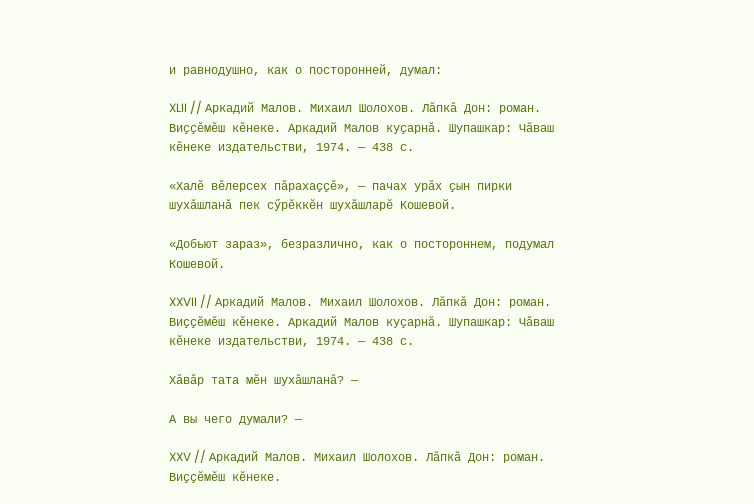и равнодушно, как о посторонней, думал:

XLII // Аркадий Малов. Михаил Шолохов. Лӑпкӑ Дон: роман. Виҫҫӗмӗш кӗнеке. Аркадий Малов куҫарнӑ. Шупашкар: Чӑваш кӗнеке издательстви, 1974. — 438 с.

«Халӗ вӗлерсех пӑрахаҫҫӗ», — пачах урӑх ҫын пирки шухӑшланӑ пек сӳрӗккӗн шухӑшларӗ Кошевой.

«Добьют зараз», безразлично, как о постороннем, подумал Кошевой.

XXVII // Аркадий Малов. Михаил Шолохов. Лӑпкӑ Дон: роман. Виҫҫӗмӗш кӗнеке. Аркадий Малов куҫарнӑ. Шупашкар: Чӑваш кӗнеке издательстви, 1974. — 438 с.

Хӑвӑр тата мӗн шухӑшланӑ? —

А вы чего думали? —

XXV // Аркадий Малов. Михаил Шолохов. Лӑпкӑ Дон: роман. Виҫҫӗмӗш кӗнеке.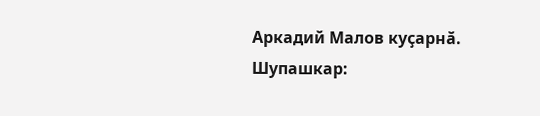Аркадий Малов куҫарнӑ. Шупашкар: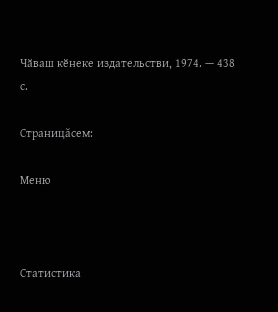Чӑваш кӗнеке издательстви, 1974. — 438 с.

Страницăсем:

Меню



Статистика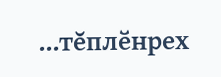...тĕплӗнрех